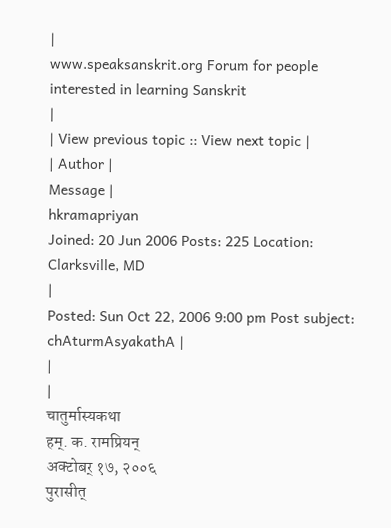|
www.speaksanskrit.org Forum for people interested in learning Sanskrit
|
| View previous topic :: View next topic |
| Author |
Message |
hkramapriyan
Joined: 20 Jun 2006 Posts: 225 Location: Clarksville, MD
|
Posted: Sun Oct 22, 2006 9:00 pm Post subject: chAturmAsyakathA |
|
|
चातुर्मास्यकथा
हम्. क. रामप्रियन्
अक्टोबर् १७, २००६
पुरासीत्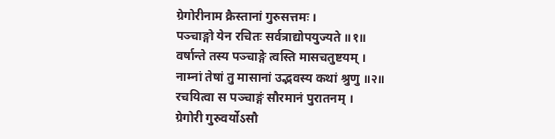ग्रेगोरीनाम क्रैस्तानां गुरुसत्तमः ।
पञ्चाङ्गो येन रचितः सर्वत्राद्योपयुज्यते ॥१॥
वर्षान्ते तस्य पञ्चाङ्गे त्वस्ति मासचतुष्टयम् ।
नाम्नां तेषां तु मासानां उद्भवस्य कथां श्रुणु ॥२॥
रचयित्वा स पञ्चाङ्गं सौरमानं पुरातनम् ।
ग्रेगोरी गुरुवर्योऽसौ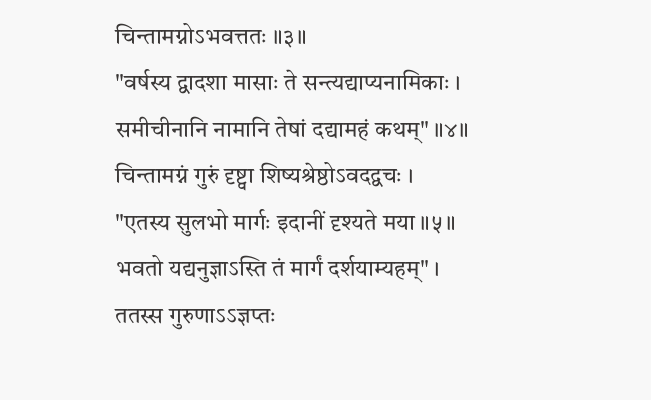चिन्तामग्नोऽभवत्ततः ॥३॥
"वर्षस्य द्वादशा मासाः ते सन्त्यद्याप्यनामिकाः ।
समीचीनानि नामानि तेषां दद्यामहं कथम्" ॥४॥
चिन्तामग्नं गुरुं दृष्ट्वा शिष्यश्रेष्ठोऽवदद्वचः ।
"एतस्य सुलभो मार्गः इदानीं दृश्यते मया ॥५॥
भवतो यद्यनुज्ञाऽस्ति तं मार्गं दर्शयाम्यहम्" ।
ततस्स गुरुणाऽऽज्ञप्तः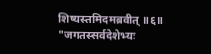शिष्यस्तमिदमब्रवीत् ॥६॥
"जगतस्सर्वदेशेभ्यः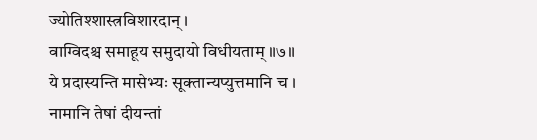ज्योतिश्शास्त्रविशारदान् ।
वाग्विदश्च समाहूय समुदायो विधीयताम् ॥७॥
ये प्रदास्यन्ति मासेभ्यः सूक्तान्यप्युत्तमानि च ।
नामानि तेषां दीयन्तां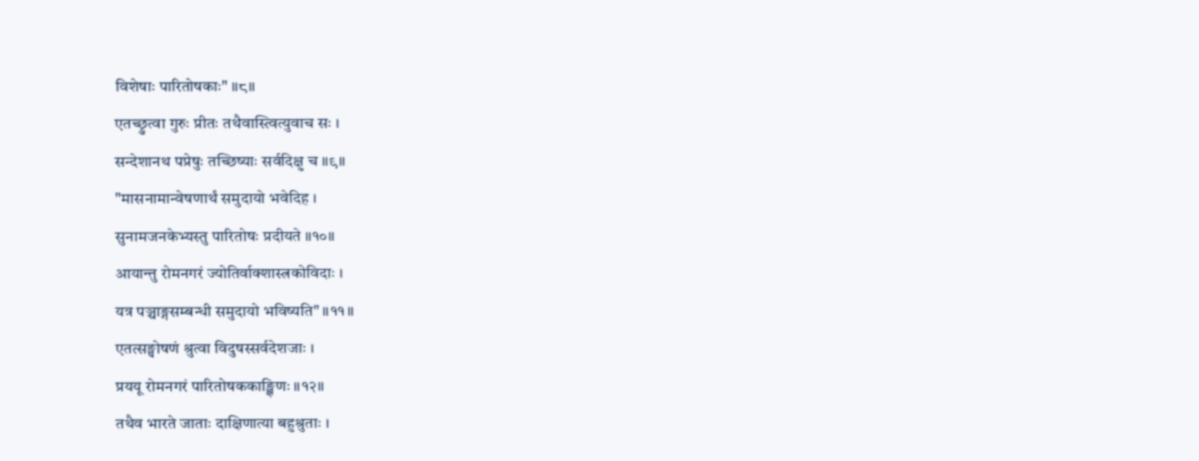विशेषाः पारितोषकाः" ॥८॥
एतच्छ्रुत्वा गुरुः प्रीतः तथैवास्त्वित्युवाच सः ।
सन्देशानथ पप्रेषुः तच्छिष्याः सर्वदिक्षु च ॥९॥
"मासनामान्वेषणार्थं समुदायो भवेदिह ।
सुनामजनकेभ्यस्तु पारितोषः प्रदीयते ॥१०॥
आयान्तु रोमनगरं ज्योतिर्वाक्शास्त्रकोविदाः ।
यत्र पञ्चाङ्गसम्बन्धी समुदायो भविष्यति" ॥११॥
एतत्सङ्घोषणं श्रुत्वा विदुषस्सर्वदेशजाः ।
प्रययू रोमनगरं पारितोषककाङ्क्षिणः ॥१२॥
तथैव भारते जाताः दाक्षिणात्या बहुश्रुताः ।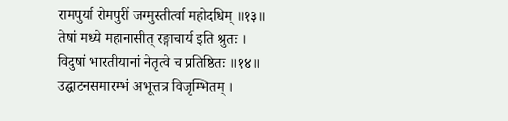रामपुर्या रोमपुरीं जग्मुस्तीर्त्वा महोदधिम् ॥१३॥
तेषां मध्ये महानासीत् रङ्गाचार्य इति श्रुतः ।
विदुषां भारतीयानां नेतृत्वे च प्रतिष्ठितः ॥१४॥
उद्घाटनसमारम्भं अभूत्तत्र विजृम्भितम् ।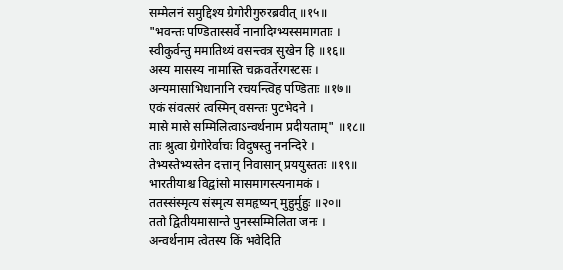सम्मेलनं समुद्दिश्य ग्रेगोरीगुरुरब्रवीत् ॥१५॥
"भवन्तः पण्डितास्सर्वे नानादिग्भ्यस्समागताः ।
स्वीकुर्वन्तु ममातिथ्यं वसन्त्वत्र सुखेन हि ॥१६॥
अस्य मासस्य नामास्ति चक्रवर्तेरगस्टसः ।
अन्यमासाभिधानानि रचयन्त्विह पण्डिताः ॥१७॥
एकं संवत्सरं त्वस्मिन् वसन्तः पुटभेदने ।
मासे मासे सम्मिलित्वाऽन्वर्थनाम प्रदीयताम्" ॥१८॥
ताः श्रुत्वा ग्रेगोरेर्वाचः विदुषस्तु ननन्दिरे ।
तेभ्यस्तेभ्यस्तेन दत्तान् निवासान् प्रययुस्ततः ॥१९॥
भारतीयाश्च विद्वांसो मासमागस्त्यनामकं ।
ततस्संस्मृत्य संस्मृत्य समहृष्यन् मुहुर्मुहुः ॥२०॥
ततो द्वितीयमासान्ते पुनस्सम्मिलिता जनः ।
अन्वर्थनाम त्वेतस्य किं भवेदिति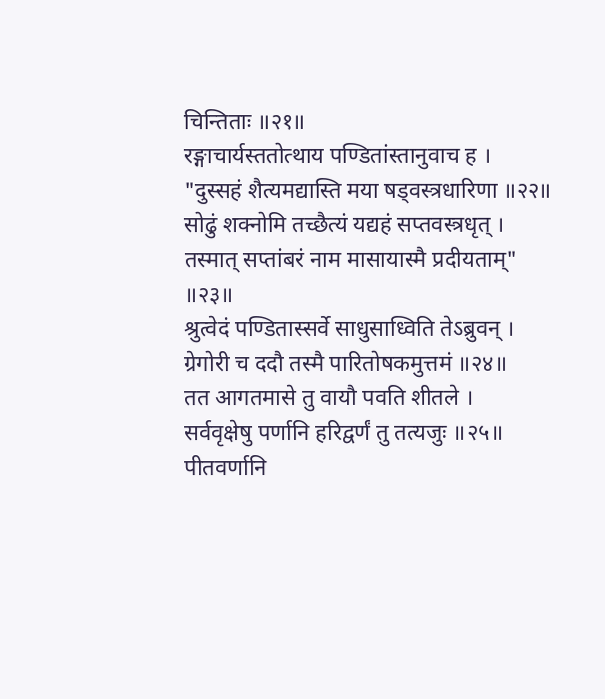चिन्तिताः ॥२१॥
रङ्गाचार्यस्ततोत्थाय पण्डितांस्तानुवाच ह ।
"दुस्सहं शैत्यमद्यास्ति मया षड्वस्त्रधारिणा ॥२२॥
सोढुं शक्नोमि तच्छैत्यं यद्यहं सप्तवस्त्रधृत् ।
तस्मात् सप्तांबरं नाम मासायास्मै प्रदीयताम्" ॥२३॥
श्रुत्वेदं पण्डितास्सर्वे साधुसाध्विति तेऽब्रुवन् ।
ग्रेगोरी च ददौ तस्मै पारितोषकमुत्तमं ॥२४॥
तत आगतमासे तु वायौ पवति शीतले ।
सर्ववृक्षेषु पर्णानि हरिद्वर्णं तु तत्यजुः ॥२५॥
पीतवर्णानि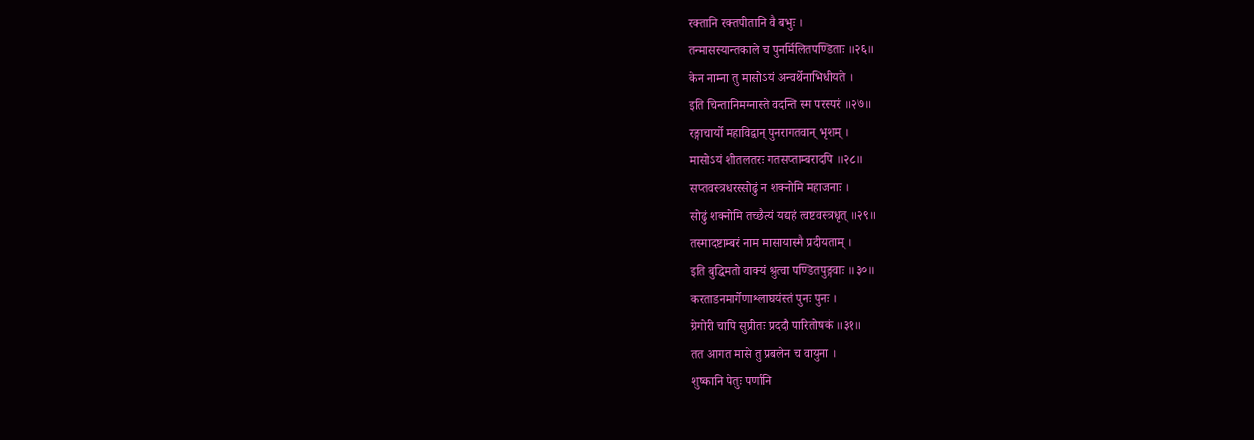रक्तानि रक्तपीतानि वै बभुः ।
तन्मासस्यान्तकाले च पुनर्मिलितपण्डिताः ॥२६॥
केन नाम्ना तु मासोऽयं अन्वर्थेनाभिधीयते ।
इति चिन्तानिमग्नास्ते वदन्ति स्म परस्परं ॥२७॥
रङ्गाचार्यो महाविद्वान् पुनरागतवान् भृशम् ।
मासोऽयं शीतलतरः गतसप्ताम्बरादपि ॥२८॥
सप्तवस्त्रधरस्सोढुं न शक्नोमि महाजनाः ।
सोढुं शक्नोमि तच्छैत्यं यद्यहं त्वष्टवस्त्रधृत् ॥२९॥
तस्मादष्टाम्बरं नाम मासायास्मै प्रदीयताम् ।
इति बुद्धिमतो वाक्यं श्रुत्वा पण्डितपुङ्गवाः ॥३०॥
करताडनमार्गेणाश्लाघयंस्तं पुनः पुनः ।
ग्रेगोरी चापि सुप्रीतः प्रददौ पारितोषकं ॥३१॥
तत आगत मासे तु प्रबलेन च वायुना ।
शुष्कानि पेतुः पर्णानि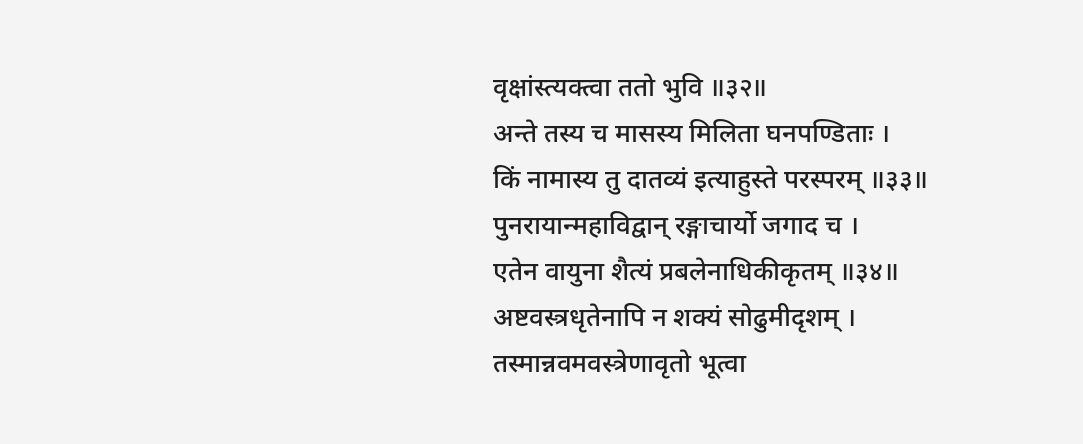वृक्षांस्त्यक्त्वा ततो भुवि ॥३२॥
अन्ते तस्य च मासस्य मिलिता घनपण्डिताः ।
किं नामास्य तु दातव्यं इत्याहुस्ते परस्परम् ॥३३॥
पुनरायान्महाविद्वान् रङ्गाचार्यो जगाद च ।
एतेन वायुना शैत्यं प्रबलेनाधिकीकृतम् ॥३४॥
अष्टवस्त्रधृतेनापि न शक्यं सोढुमीदृशम् ।
तस्मान्नवमवस्त्रेणावृतो भूत्वा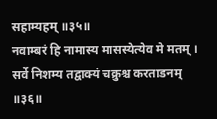सहाम्यहम् ॥३५॥
नवाम्बरं हि नामास्य मासस्येत्येव मे मतम् ।
सर्वे निशम्य तद्वाक्यं चक्रुश्च करताडनम् ॥३६॥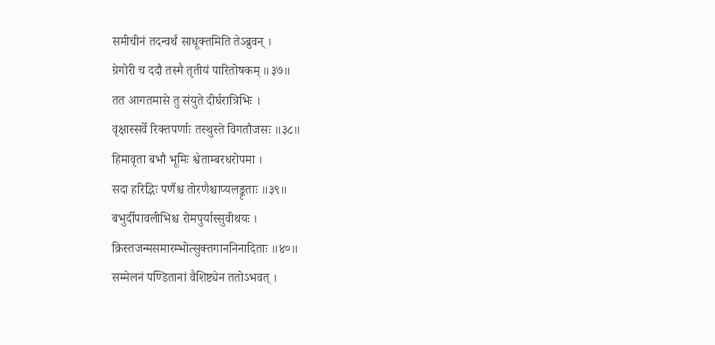समीचीनं तदन्वर्थं साधूक्तमिति तेऽब्रुवन् ।
ग्रेगोरी च ददौ तस्मै तृतीयं पारितोषकम् ॥३७॥
तत आगतमासे तु संयुते दीर्घरात्रिभिः ।
वृक्षास्सर्वे रिक्तपर्णाः तस्थुस्ते विगतौजसः ॥३८॥
हिमावृता बभौ भूमिः श्वेताम्बरधरोपमा ।
सदा हरिद्भिः पर्णैश्च तोरणैश्चाप्यलङ्कृताः ॥३९॥
बभुर्दीपावलीभिश्च रोमपुर्यास्सुवीथयः ।
क्रिस्तजन्मसमारम्भोत्सुक्तगाननिनादिताः ॥४०॥
सम्मेलनं पण्डितानां वैशिष्ट्येन ततोऽभवत् ।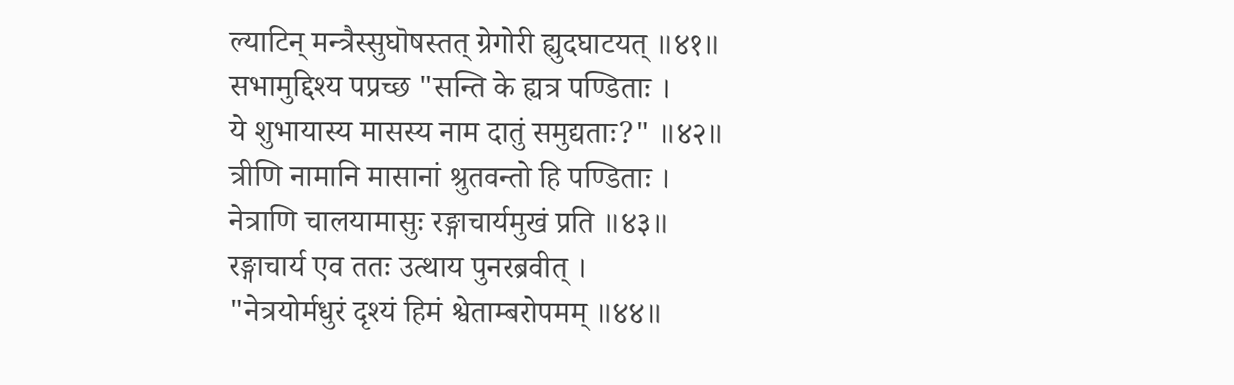ल्याटिन् मन्त्रैस्सुघॊषस्तत् ग्रेगोरी ह्युदघाटयत् ॥४१॥
सभामुद्दिश्य पप्रच्छ "सन्ति के ह्यत्र पण्डिताः ।
ये शुभायास्य मासस्य नाम दातुं समुद्यताः?" ॥४२॥
त्रीणि नामानि मासानां श्रुतवन्तो हि पण्डिताः ।
नेत्राणि चालयामासुः रङ्गाचार्यमुखं प्रति ॥४३॥
रङ्गाचार्य एव ततः उत्थाय पुनरब्रवीत् ।
"नेत्रयोर्मधुरं दृश्यं हिमं श्वेताम्बरोपमम् ॥४४॥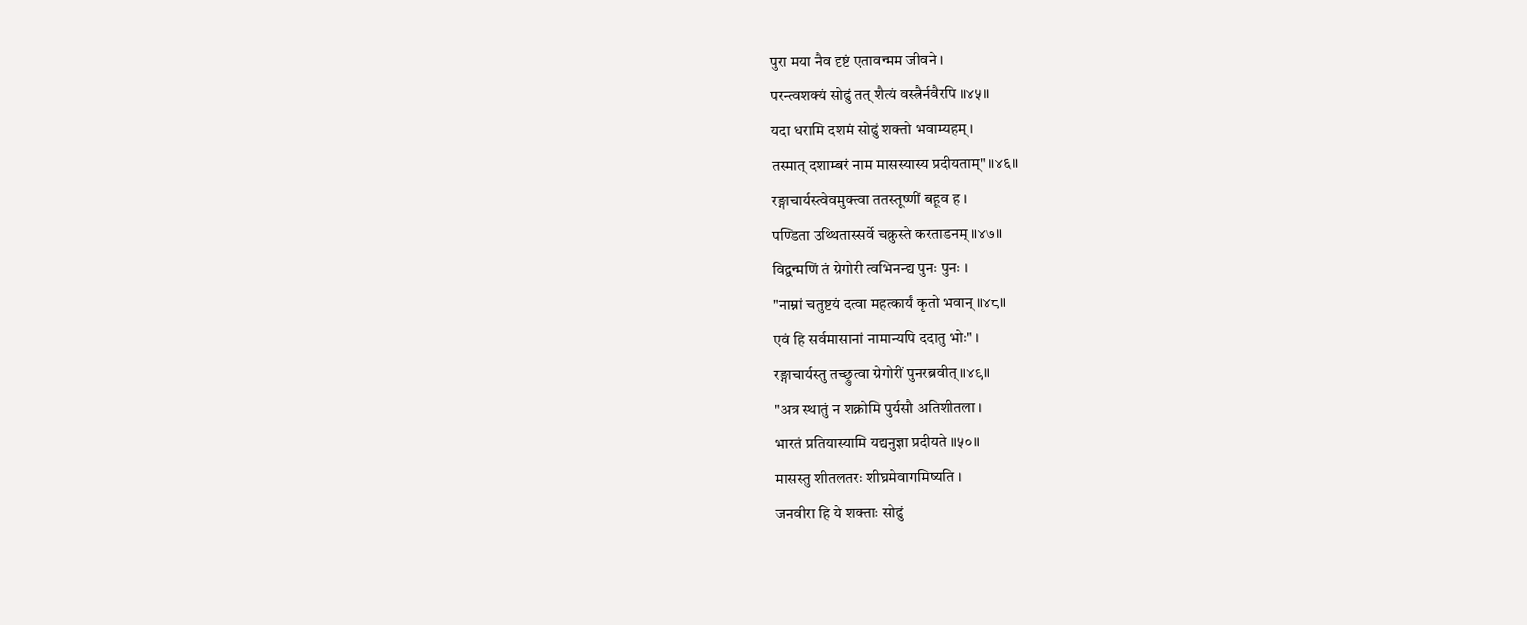पुरा मया नैव दृष्टं एतावन्मम जीवने ।
परन्त्वशक्यं सोढुं तत् शैत्यं वस्त्रैर्नवैरपि ॥४५॥
यदा धरामि दशमं सोढुं शक्तो भवाम्यहम् ।
तस्मात् दशाम्बरं नाम मासस्यास्य प्रदीयताम्" ॥४६॥
रङ्गाचार्यस्त्वेवमुक्त्वा ततस्तूष्णीं बहूव ह ।
पण्डिता उथ्थितास्सर्वे चक्रुस्ते करताडनम् ॥४७॥
विद्वन्मणिं तं ग्रेगोरी त्वभिनन्द्य पुनः पुनः ।
"नाम्नां चतुष्टयं दत्वा महत्कार्यं कृतो भवान् ॥४८॥
एवं हि सर्वमासानां नामान्यपि ददातु भोः" ।
रङ्गाचार्यस्तु तच्छ्रुत्वा ग्रेगोरीं पुनरब्रवीत् ॥४९॥
"अत्र स्थातुं न शक्नोमि पुर्यसौ अतिशीतला ।
भारतं प्रतियास्यामि यद्यनुज्ञा प्रदीयते ॥५०॥
मासस्तु शीतलतरः शीघ्रमेवागमिष्यति ।
जनवीरा हि ये शक्ताः सोढुं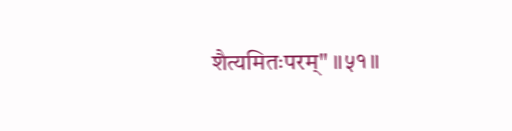शैत्यमितःपरम्" ॥५१॥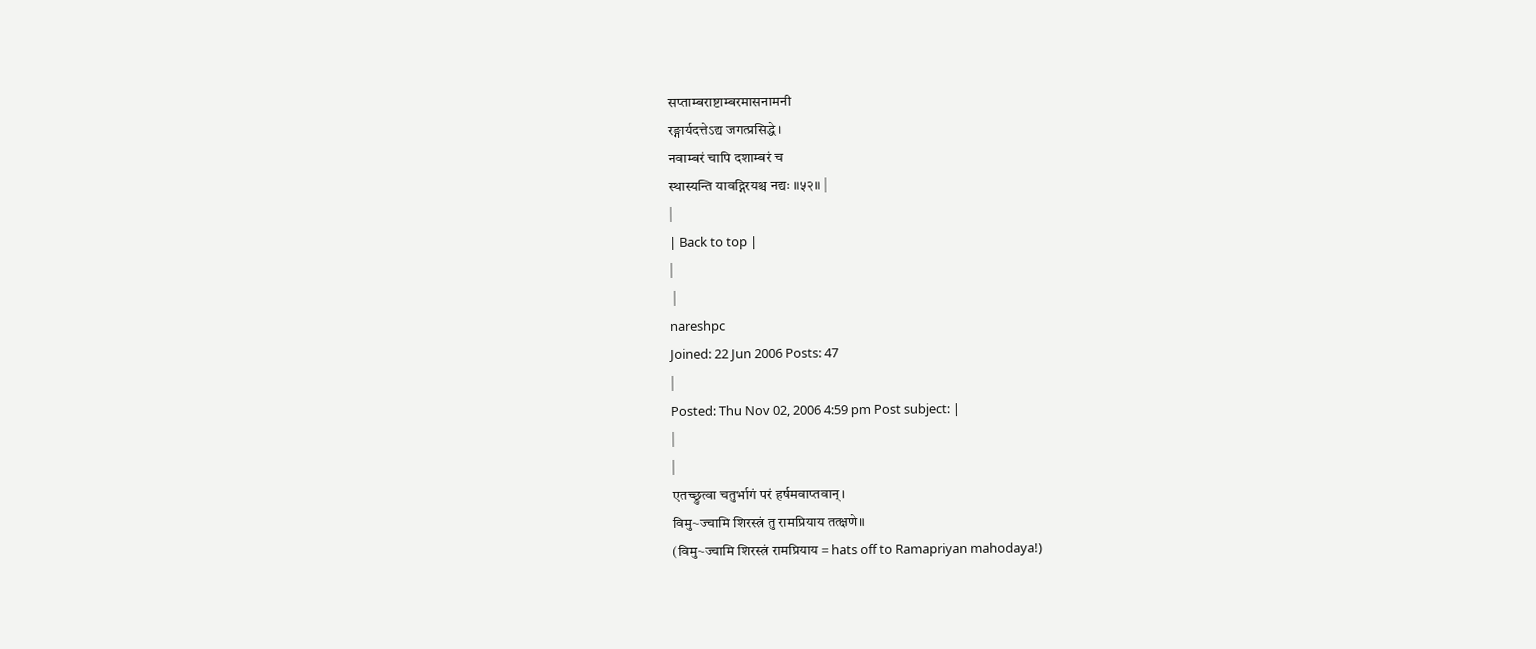सप्ताम्बराष्टाम्बरमासनामनी
रङ्गार्यदत्तेऽद्य जगत्प्रसिद्धे ।
नवाम्बरं चापि दशाम्बरं च
स्थास्यन्ति यावद्गिरयश्च नद्यः ॥५२॥ |
|
| Back to top |
|
 |
nareshpc
Joined: 22 Jun 2006 Posts: 47
|
Posted: Thu Nov 02, 2006 4:59 pm Post subject: |
|
|
एतच्छ्रुत्वा चतुर्भागं परं हर्षमवाप्तवान्।
विमु~ज्चामि शिरस्त्रं तु रामप्रियाय तत्क्षणे॥
(विमु~ज्चामि शिरस्त्रं रामप्रियाय = hats off to Ramapriyan mahodaya!)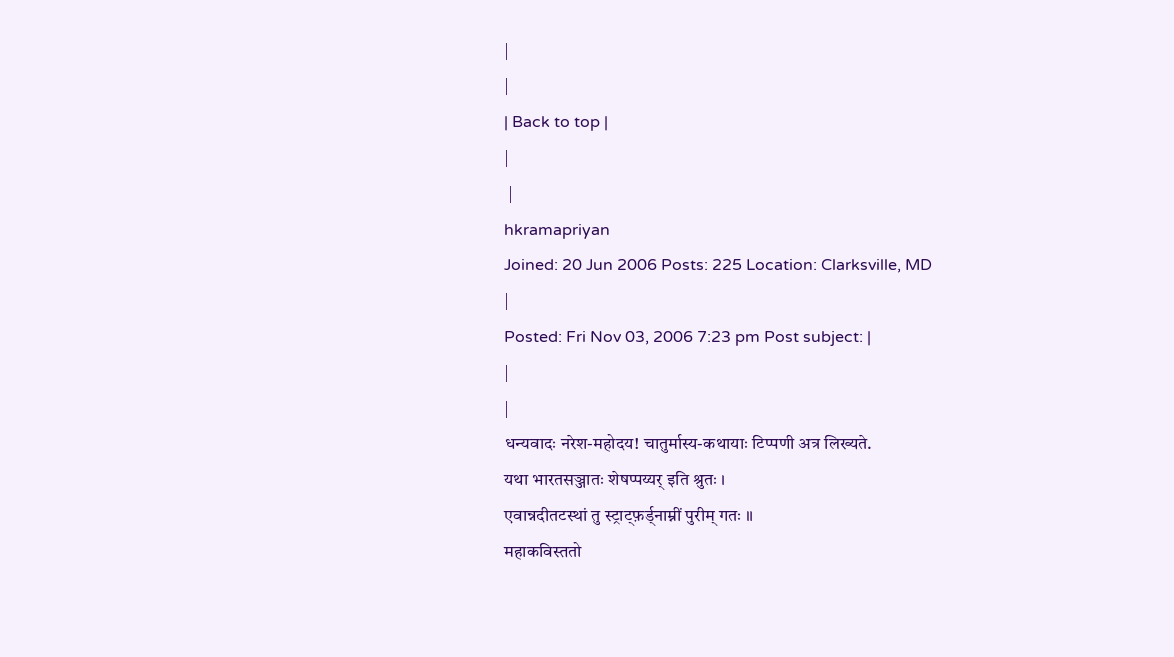|
|
| Back to top |
|
 |
hkramapriyan
Joined: 20 Jun 2006 Posts: 225 Location: Clarksville, MD
|
Posted: Fri Nov 03, 2006 7:23 pm Post subject: |
|
|
धन्यवादः नरेश-महोदय! चातुर्मास्य-कथायाः टिप्पणी अत्र लिख्यते.
यथा भारतसञ्जातः शेषप्पय्यर् इति श्रुतः ।
एवान्नदीतटस्थां तु स्ट्राट्फ़र्ड्नाम्नीं पुरीम् गतः ॥
महाकविस्ततो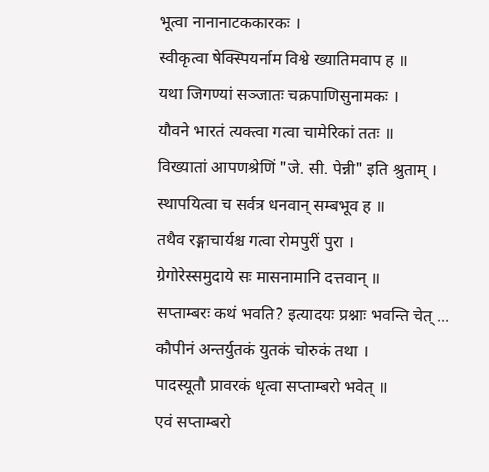भूत्वा नानानाटककारकः ।
स्वीकृत्वा षेक्स्पियर्नाम विश्वे ख्यातिमवाप ह ॥
यथा जिगण्यां सञ्जातः चक्रपाणिसुनामकः ।
यौवने भारतं त्यक्त्वा गत्वा चामेरिकां ततः ॥
विख्यातां आपणश्रेणिं "जे. सी. पेन्नी" इति श्रुताम् ।
स्थापयित्वा च सर्वत्र धनवान् सम्बभूव ह ॥
तथैव रङ्गाचार्यश्च गत्वा रोमपुरीं पुरा ।
ग्रेगोरेस्समुदाये सः मासनामानि दत्तवान् ॥
सप्ताम्बरः कथं भवति? इत्यादयः प्रश्नाः भवन्ति चेत् ...
कौपीनं अन्तर्युतकं युतकं चोरुकं तथा ।
पादस्यूतौ प्रावरकं धृत्वा सप्ताम्बरो भवेत् ॥
एवं सप्ताम्बरो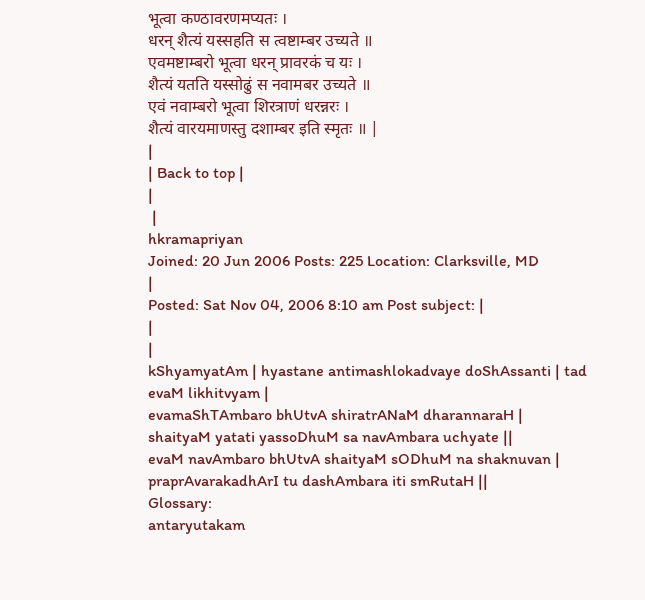भूत्वा कण्ठावरणमप्यतः ।
धरन् शैत्यं यस्सहति स त्वष्टाम्बर उच्यते ॥
एवमष्टाम्बरो भूत्वा धरन् प्रावरकं च यः ।
शैत्यं यतति यस्सोढुं स नवामबर उच्यते ॥
एवं नवाम्बरो भूत्वा शिरत्राणं धरन्नरः ।
शैत्यं वारयमाणस्तु दशाम्बर इति स्मृतः ॥ |
|
| Back to top |
|
 |
hkramapriyan
Joined: 20 Jun 2006 Posts: 225 Location: Clarksville, MD
|
Posted: Sat Nov 04, 2006 8:10 am Post subject: |
|
|
kShyamyatAm | hyastane antimashlokadvaye doShAssanti | tad evaM likhitvyam |
evamaShTAmbaro bhUtvA shiratrANaM dharannaraH |
shaityaM yatati yassoDhuM sa navAmbara uchyate ||
evaM navAmbaro bhUtvA shaityaM sODhuM na shaknuvan |
praprAvarakadhArI tu dashAmbara iti smRutaH ||
Glossary:
antaryutakam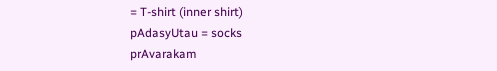= T-shirt (inner shirt)
pAdasyUtau = socks
prAvarakam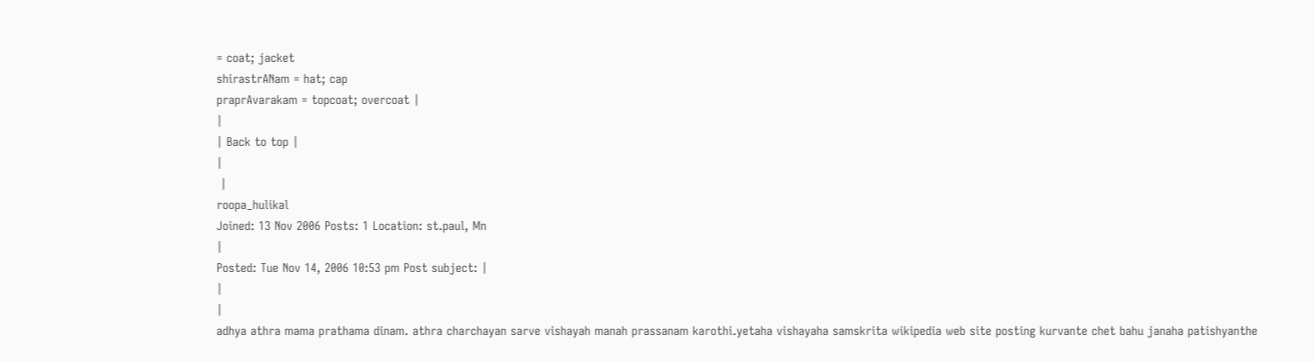= coat; jacket
shirastrANam = hat; cap
praprAvarakam = topcoat; overcoat |
|
| Back to top |
|
 |
roopa_hulikal
Joined: 13 Nov 2006 Posts: 1 Location: st.paul, Mn
|
Posted: Tue Nov 14, 2006 10:53 pm Post subject: |
|
|
adhya athra mama prathama dinam. athra charchayan sarve vishayah manah prassanam karothi.yetaha vishayaha samskrita wikipedia web site posting kurvante chet bahu janaha patishyanthe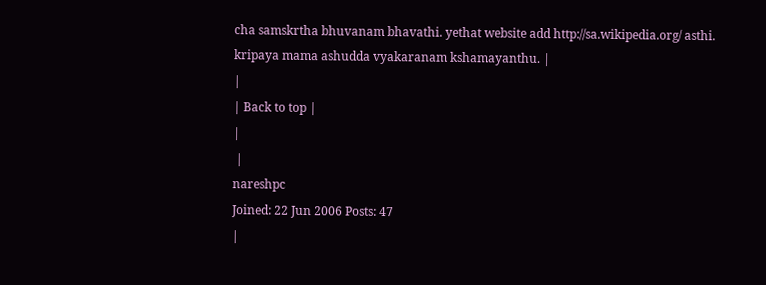cha samskrtha bhuvanam bhavathi. yethat website add http://sa.wikipedia.org/ asthi.
kripaya mama ashudda vyakaranam kshamayanthu. |
|
| Back to top |
|
 |
nareshpc
Joined: 22 Jun 2006 Posts: 47
|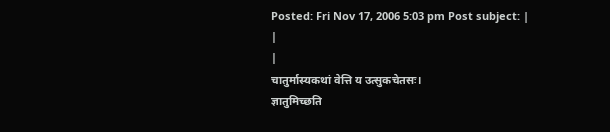Posted: Fri Nov 17, 2006 5:03 pm Post subject: |
|
|
चातुर्मास्यकथां वेत्ति य उत्सुकचेतसः।
ज्ञातुमिच्छति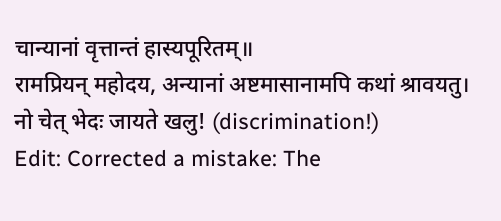चान्यानां वृत्तान्तं हास्यपूरितम्॥
रामप्रियन् महोदय, अन्यानां अष्टमासानामपि कथां श्रावयतु। नो चेत् भेदः जायते खलु! (discrimination!)
Edit: Corrected a mistake: The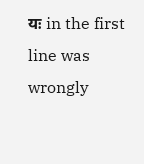यः in the first line was wrongly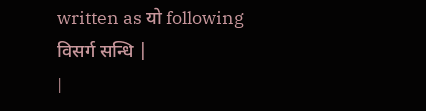written as यो following विसर्ग सन्धि |
|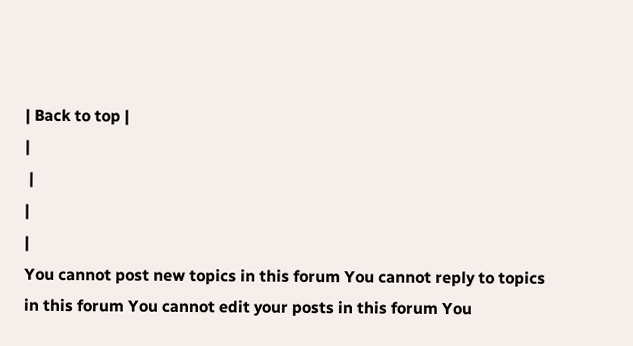| Back to top |
|
 |
|
|
You cannot post new topics in this forum You cannot reply to topics in this forum You cannot edit your posts in this forum You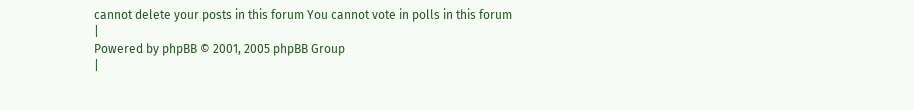cannot delete your posts in this forum You cannot vote in polls in this forum
|
Powered by phpBB © 2001, 2005 phpBB Group
|